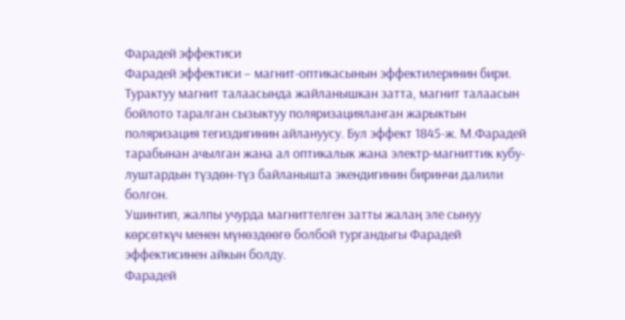Фарадей эффектиси
Фарадей эффектиси – магнит-оптикасынын эффектилеринин бири.
Турактуу магнит талаасында жайланышкан затта, магнит талаасын бойлото таралган сызыктуу поляризацияланган жарыктын поляризация тегиздигинин айлануусу. Бул эффект 1845-ж. М.Фарадей тарабынан ачылган жана ал оптикалык жана электр-магниттик кубу-луштардын түздөн-түз байланышта экендигинин биринчи далили болгон.
Ушинтип, жалпы учурда магниттелген затты жалаң эле сынуу көрсөткүч менен мүнөздөөгө болбой тургандыгы Фарадей эффектисинен айкын болду.
Фарадей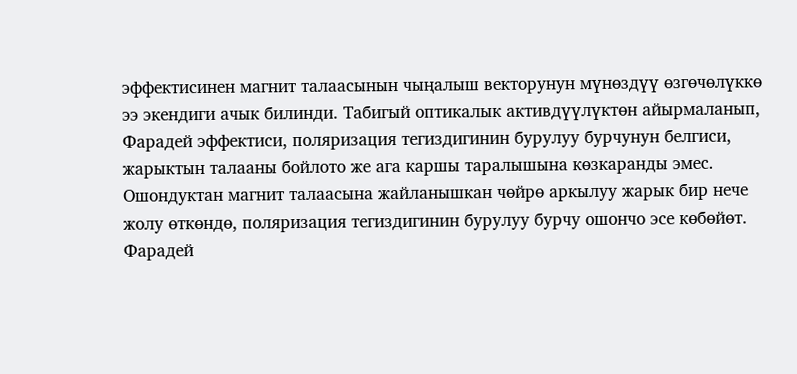эффектисинен магнит талаасынын чыңалыш векторунун мүнөздүү өзгөчөлүккө ээ экендиги ачык билинди. Табигый оптикалык активдүүлүктөн айырмаланып, Фарадей эффектиси, поляризация тегиздигинин бурулуу бурчунун белгиси, жарыктын талааны бойлото же ага каршы таралышына көзкаранды эмес. Ошондуктан магнит талаасына жайланышкан чөйрө аркылуу жарык бир нече жолу өткөндө, поляризация тегиздигинин бурулуу бурчу ошончо эсе көбөйөт. Фарадей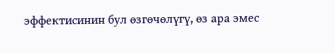эффектисинин бул өзгөчөлүгү, өз ара эмес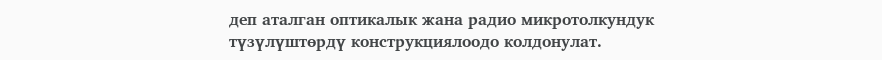деп аталган оптикалык жана радио микротолкундук түзүлүштөрдү конструкциялоодо колдонулат.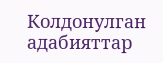Колдонулган адабияттар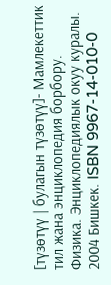[түзөтүү | булагын түзөтүү]- Мамлекеттик тил жана энциклопедия борбору. Физика. Энциклопедиялык окуу куралы. 2004 Бишкек. ISBN 9967-14-010-0